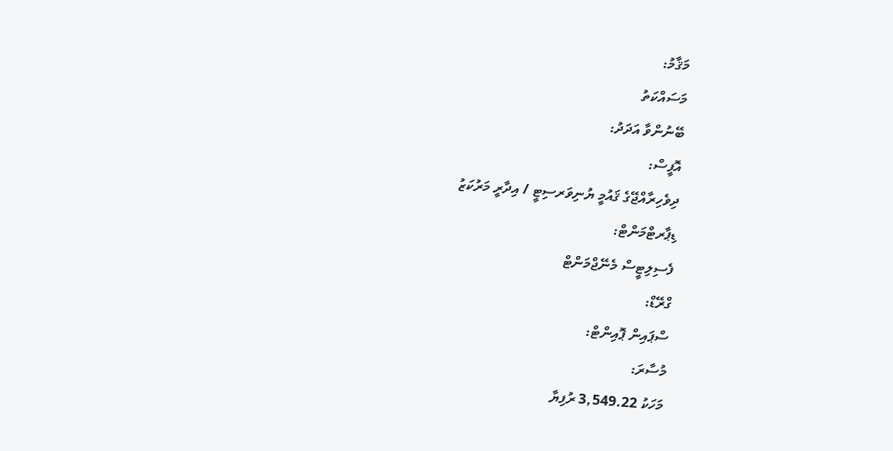މަޤާމު:
މަސައްކަތު
ބޭނުންވާ އަދަދު:
އޮފީސް:
ދިވެހިރާއްޖޭގެ ޤައުމީ ޔުނިވަރސިޓީ / އިދާރީ މަރުކަޒު
ޑިޕާރޓްމަންޓް:
ފެސިލިޓީސް މެނޭޖްމަންޓް
ގްރޭޑް:
ސްޕައިން ޕޮއިންޓް:
މުސާރަ:
މަހަކު 3,549.22 ރުފިޔާ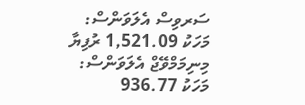ސަރވިސް އެލަވަންސް:
މަހަކު 1,521.09 ރުފިޔާ
މިނިމަމްވޭޖް އެލަވަންސް:
މަހަކު 936.77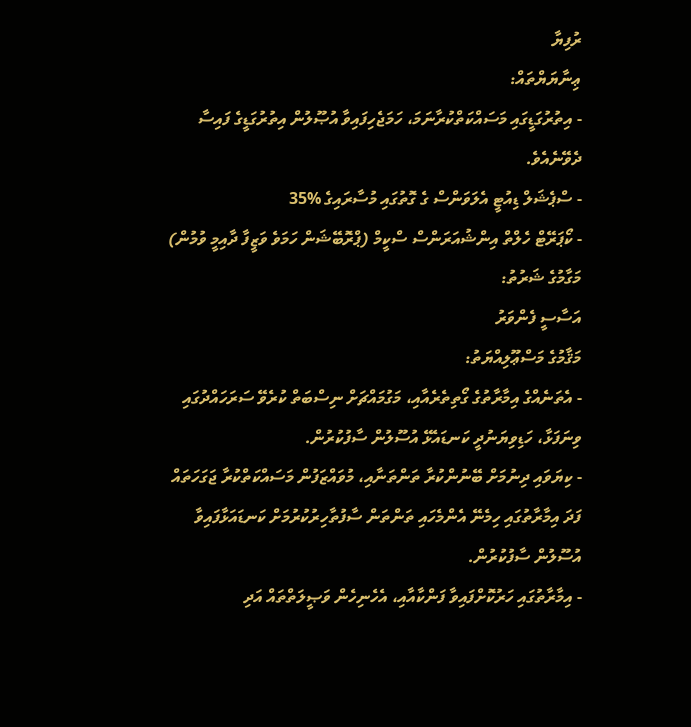ރުފިޔާ
ޢިނާޔަޔްތައް:
- އިތުރުގަޑީގައި މަސައްކަތްކުރާނަމަ، ހަމަޖެހިފައިވާ އުޞޫލުން އިތުރުގަޑީގެ ފައިސާ ދެވޭނެއެވެ.
- ސްޕެޝަލް ޑިއުޓީ އެލަވަންސް ގެ ގޮތުގައި މުސާރައިގެ %35
- ކޯޕަރޭޓް ހެލްތް އިންޝުއަރަންސް ސްކީމް (ޕްރޮބޭޝަން ހަމަވެ ވަޒީފާ ދާއިމީ ވުމުން)
މަގާމުގެ ޝަރުތު:
އަސާސީ ފެންވަރު
މަޤާމުގެ މަސްޢޫލިއްޔަތު:
- އެތަނެއްގެ އިމާރާތުގެ ގޯތިތެރެއާއި، މަގުމައްޗަށް ނިސްބަތް ކުރެވޭ ސަރަހައްދުގައި ވިނަފަޅާ، ހަޑިވިޔަނުދީ ކަނޑައެޅޭ އުސޫލުން ސާފުކުރުން.
- ކިޔަވައި ދިނުމަށް ބޭނުންކުރާ ތަންތަނާއި، މުވައްޒަފުން މަސައްކަތްކުރާ ޖަގަހަތައް ފަދަ އިމާރާތުގައި ހިމެނޭ އެންމެހައި ތަންތަން ސާފުތާހިރުކުރުމަށް ކަނޑައަޅާފައިވާ އުސޫލުން ސާފުކުރުން.
- އިމާރާތުގައި ހަރުކޮށްފައިވާ ފަންކާއާއި، އެހެނިހެން ވަޞީލަތްތައް އަދި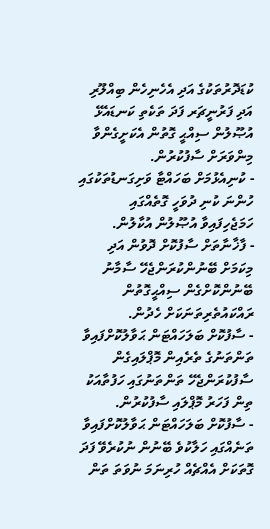ކުޑަދޮރުތަކުގެ އަދި އެހެނިހެން ބިއްލޫރި އަދި ފަރުނީޗަރ ފަދަ ތަކެތި ކަނޑައެޅޭ އުޞޫލުން ސިއްޙީ ގޮތުން އެކަށީގެންވާ މިންވަރަށް ސާފުކުރުން.
- ކުނިއެޅުމަށް ބަހައްޓާ ވަށިގަނޑުތަކުގައި ހުންނަ ކުނި ދުވަހީ ގޮތެއްގައި ހަމަޖެހިފައިވާ އުޞޫލުން އުކާލުން.
- ފާޚާނާތަށް ސާފުކޮށް ދޮވުން އަދި މިކަމަށް ބޭނުންކުރަންޖެހޭ ސާމާނު ބޭނުންކޮށްގެން ސިއްޙީގޮތުން ރައްކައުތެރިތަނަކަށް ހެދުން.
- ސާފުކޮށް ބަލަހައްޓަން ޙަވާލުކޮށްފައިވާ ތަންތަނުގެ ތެރެއިން މޮޕްލައިގެން ސާފުކުރަންޖެހޭ ތަންތަނުގައި ހަފުތާއަކު ތިން ފަހަރު މޮޕްލައި ސާފުކުރުން.
- ސާފުކޮށް ބަލަހައްޓަން ޙަވާލުކޮށްފައިވާ ތަނެއްގައި ހަލާކުވެ ބޭނުން ނުކުރެވޭ ފަދަ ގޮތަކަށް އެއްޗެއް ހުރިނަމަ ނުވަތަ ތަން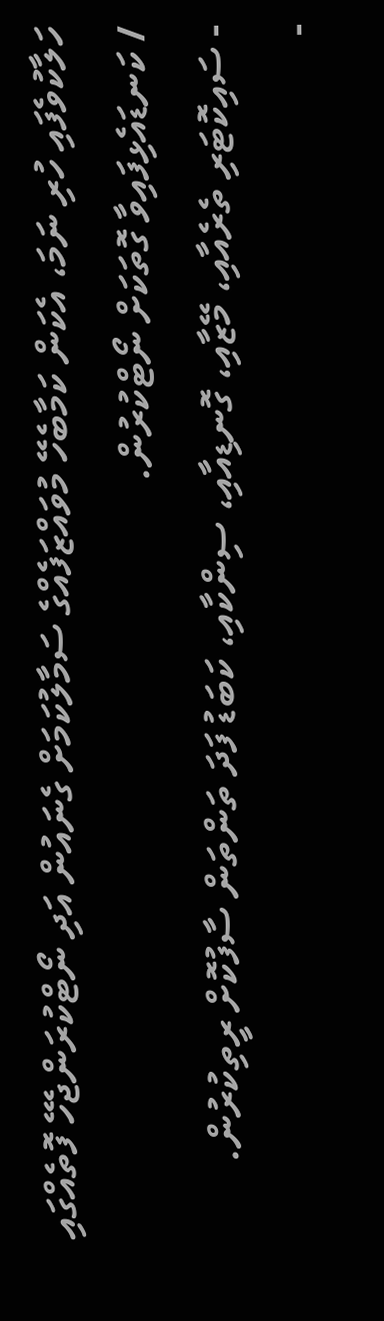ހަލާކުވެފައި ހުރި ނަމަ، އެކަން ކަމާބެހޭ މުވައްޒަފެއްގެ ސަމާލުކަމަށް ގެނައުން އަދި ނޯޓްކުރަންޖެހޭ ފޮތެއްގައި / ކަނޑައެޅިފައިވާ ގޮތަކަށް ނޯޓްކުރުން.
- ސައިކޮޓަރި ތެރެއާއި، މޭޒާއި، ގޮނޑިއާއި، ސިންކާއި، ކަބަޑު ފަދަ ތަންތަން ސާފުކޮށް ރީތިކުރުން.
-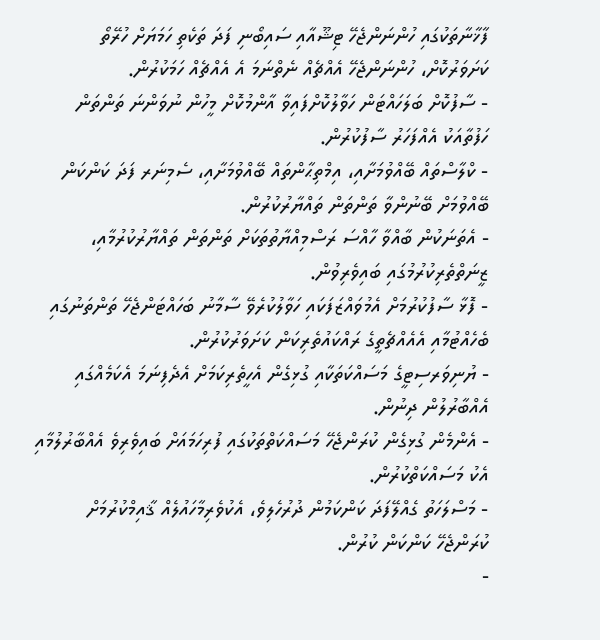ފާޚާނާތަކުގައި ހުންނަންޖެހޭ ޓިޝޫއާއި ސައިބޯނި ފަދަ ތަކެތި ހަމަޔަށް ހުރޭތޯ ކަށަވަރުކޮށް، ހުންނަންޖެހޭ އެއްޗެއް ނެތްނަމަ އެ އެއްޗެއް ހަމަކުރުން.
- ސާފުކޮށް ބަލަހައްޓަން ހަވާލުކޮށްފައިވާ އާންމުކޮށް މީހުން ނުވަންނަ ތަންތަން ހަފުތާއަކު އެއްފަހަރު ސާފުކުރުން.
- ކްލާސްތައް ބޭއްވުމަށާއި، އިމްތިޙާންތައް ބޭއްވުމަށާއި، ސެމިނަރ ފަދަ ކަންކަން ބޭއްވުމަށް ބޭނުންވާ ތަންތަން ތައްޔާރުކުރުން.
- އެތަނަކުން ބާއްވާ ހާއްސަ ރަސްމިއްޔާތުތަކަށް ތަންތަން ތައްޔާރުކުރުމާއި، ޒީނަތްތެރިކުރުމުގައި ބައިވެރިވުން.
- ފޮޅާ ސާފުކުރުމަށް އެމުވައްޒަފަކައި ހަވާލުކުރެވޭ ސާމާނު ބަހައްޓަންޖެހޭ ތަންތަނުގައި ބެހެއްޓުމާއި އެއެއްޗެތީގެ ރައްކައުތެރިކަން ކަށަވަރުކުރުން.
- ޔުނިވަރސިޓީގެ މަސައްކަތަކާއި ގުޅިގެން އެހީތެރިކަމަށް އެދެފިނަމަ އެކަމެއްގައި އެއްބާރުލުން ދިނުން.
- އެންމެން ގުޅިގެން ކުރަންޖެހޭ މަސައްކަތްތަކުގައި ފުރިހަމައަށް ބައިވެރިވެ އެއްބާރުލުމާއި އެކު މަސައްކަތްކުރުން.
- މަސްލަހަތު ގެއްލޭފަދަ ކަންކަމުން ދުރުހެލިވެ، އެކުވެރިމާހައުލެއް ޤާއިމްކުރުމަށް ކުރަންޖެހޭ ކަންކަން ކުރުން.
-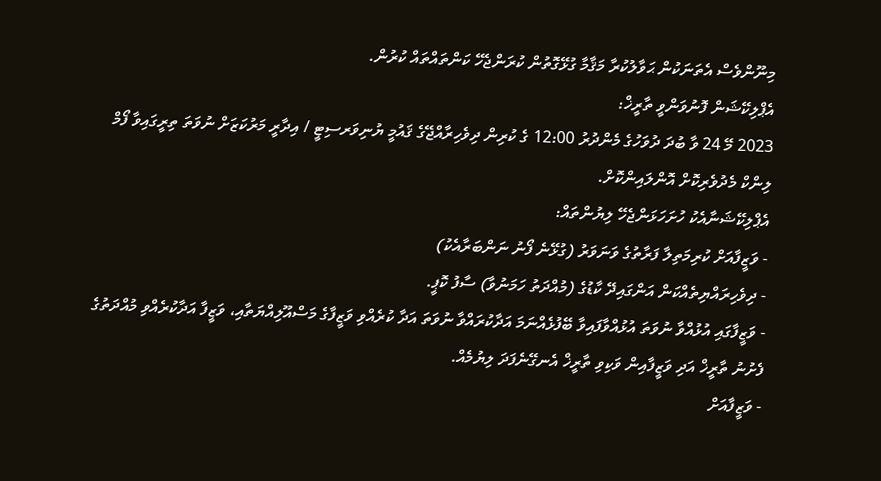މިނޫންވެސް އެތަނަކުން ޙަވާލުކުރާ މަޤާމާ ގުޅޭގޮތުން ކުރަންޖެހޭ ކަންތައްތައް ކުރުން.
އެޕްލިކޭޝަން ފޮނުވަންވީ ތާރީޚް:
2023 މޭ 24 ވާ ބުދަ ދުވަހުގެ މެންދުރު 12:00 ގެ ކުރިން ދިވެހިރާއްޖޭގެ ޤައުމީ ޔުނިވަރސިޓީ / އިދާރީ މަރުކަޒަށް ނުވަތަ ތިރީގައިވާ ފޯމް ލިންކް މެދުވެރިކޮށް އޮންލައިންކޮށް.
އެޕްލިކޭޝަނާއެކު ހުށަހަޅަންޖެހޭ ލިޔުންތައް:
- ވަޒީފާއަށް ކުރިމަތިލާ ފަރާތުގެ ވަނަވަރު (ގުޅޭނެ ފޯނު ނަންބަރާއެކު)
- ދިވެހިރައްޔިތެއްކަން އަންގައިދޭ ކާޑުގެ (މުއްދަތު ހަމަނުވާ) ސާފު ކޮޕީ.
- ވަޒީފާގައި އުޅުއްވާ ނުވަތަ އުޅުއްވާފައިވާ ބޭފުޅެއްނަމަ އަދާކުރައްވާ ނުވަތަ އަދާ ކުރެއްވި ވަޒީފާގެ މަސްއޫލިއްޔަތާއި، ވަޒީފާ އަދާކުރެއްވި މުއްދަތުގެ ފެށުނު ތާރީޚް އަދި ވަޒީފާއިން ވަކިވި ތާރީޚް އެނގޭނެފަދަ ލިޔުމެއް.
- ވަޒީފާއަށް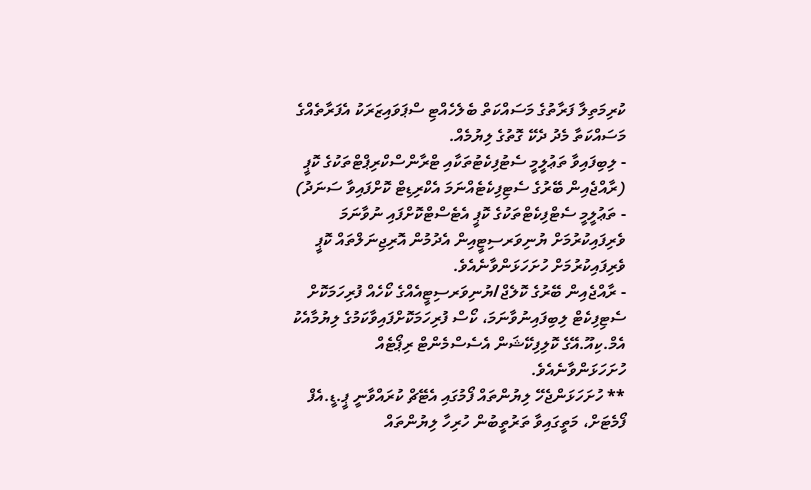ކުރިމަތިލާ ފަރާތުގެ މަސައްކަތް ބެލެހެއްޓި ސްޕަވައިޒަރަކު އެފަރާތެއްގެ މަސައްކަތާ މެދު ދެކޭ ގޮތުގެ ލިޔުމެއް.
- ލިބިފައިވާ ތަޢުލީމީ ސެޓުފިކެޓުތަކާއި ޓްރާންސްކްރިޕްޓްތަކުގެ ކޮޕީ (ރާއްޖެއިން ބޭރުގެ ސެޓިފިކެޓެއްނަމަ އެކްރިޑިޓް ކޮށްފައިވާ ސަނަދު)
- ތަޢުލީމީ ސެޓްފިކެޓްތަކުގެ ކޮޕީ އެޓެސްޓްކޮށްފައި ނުވާނަމަ ވެރިފައިކުރުމަށް ޔުނިވަރސިޓީއިން އެދުމުން އޮރިޖިނަލްތައް ކޮޕީ ވެރިފައިކުރުމަށް ހުށަހަޅަންވާނެއެވެ.
- ރާއްޖެއިން ބޭރުގެ ކޮލެޖް/ޔުނިވަރސިޓީއެއްގެ ކޯހެއް ފުރިހަމަކޮށް ސެޓިފިކެޓް ލިބިފައިނުވާނަމަ، ކޯސް ފުރިހަމަކޮށްފައިވާކަމުގެ ލިޔުމާއެކު އެމް.ކިއޫ.އޭގެ ކޮލިފިކޭޝަން އެސެސްމެންޓް ރިޕޯޓެއް ހުށަހަޅަންވާނެއެވެ.
** ހުށަހަޅަންޖެހޭ ލިޔުންތައް ފޯމުގައި އެޓޭޗް ކުރައްވާނީ ޕީ.ޑީ.އެފް ފޯމެޓަށް، މަތީގައިވާ ތަރުތީބުން ހުރިހާ ލިޔުންތައް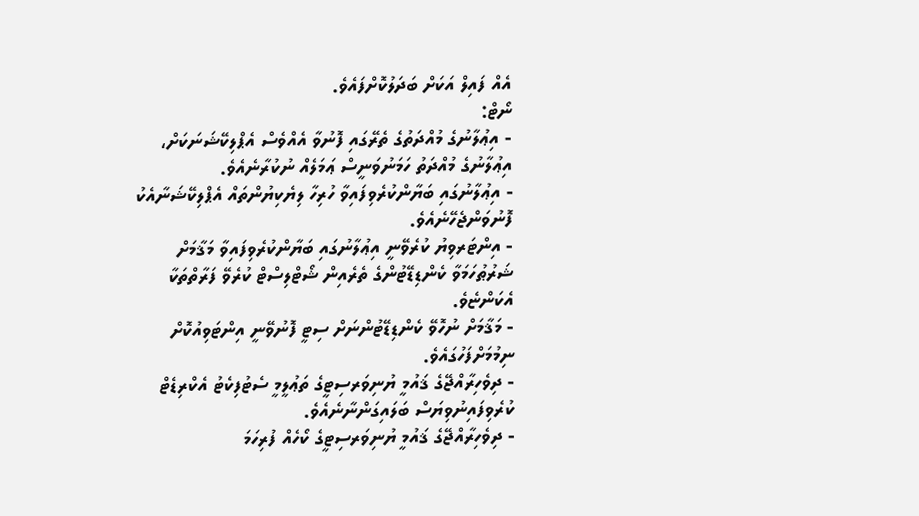އެއް ފައިލް އަކަށް ބަދަލުކޮށްފައެވެ.
ނޯޓް:
- އިޢުލާނުގެ މުއްދަތުގެ ތެރޭގައި ފޮނުވާ އެއްވެސް އެޕްލިކޭޝަނަކަށް، އިޢުލާނުގެ މުއްދަތު ހަމަނުވަނީސް ޢަމަލެއް ނުކުރާނެއެވެ.
- އިޢުލާނުގައި ބަޔާންކުރެވިފައިވާ ހުރިހާ ލިޔެކިޔުންތައް އެޕްލިކޭޝަނާއެކު ފޮނުވަންޖެހޭނެއެވެ.
- އިންޓަރވިޔު ކުރެވޭނީ އިޢުލާނުގައި ބަޔާންކުރެވިފައިވާ މަޤާމަށް ޝަރުޠުހަމަވާ ކެންޑިޑޭޓުންގެ ތެރެއިން ޝޯޓްލިސްޓް ކުރެވޭ ފަރާތްތަކާ އެކަންޏެވެ.
- މަޤާމަށް ނުހޮވޭ ކެންޑިޑޭޓުންނަށް ސިޓީ ފޮނުވޭނީ އިންޓަވިއުކޮށް ނިމުމަށްފަހުގައެވެ.
- ދިވެހިރާއްޖޭގެ ޤައުމީ ޔުނިވަރސިޓީގެ ތަޢުލީމީ ސެޓުފިކެޓު އެކްރިޑެޓް ކުރެވިފައިނުވިޔަސް ބަލައިގަންނާނެއެވެ.
- ދިވެހިރާއްޖޭގެ ޤައުމީ ޔުނިވަރސިޓީގެ ކޯހެއް ފުރިހަމަ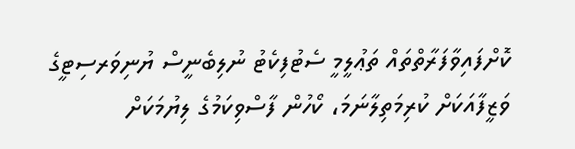ކޮށްފައިވާފަރާތްތައް ތަޢުލީމީ ސެޓުފިކެޓު ނުލިބެނީސް ޔުނިވަރސިޓީގެ ވަޒީފާއަކަށް ކުރިމަތިލާނަމަ، ކޯހުން ފާސްވިކަމުގެ ލިޔުމަކަށް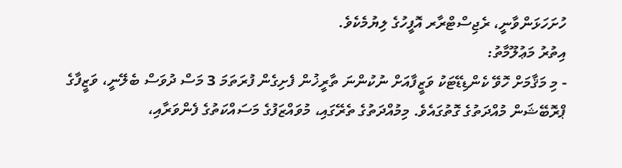ހުށަހަޅަންވާނީ، ރެޖިސްޓްރާރ އޮފީހުގެ ލިޔުމެކެވެ.
އިތުރު މަޢުލޫމާތު:
- މި މަޤާމަށް ހޮވޭ ކެންޑިޑޭޓަކު ވަޒީފާއަށް ނުކުންނަ ތާރީޚުން ފެށިގެން ފުރަތަމަ 3 މަސް ދުވަސް ބެލޭނީ، ވަޒީފާގެ ޕްރޮބޭޝަން މުއްދަތުގެ ގޮތުގައެވެ. މިމުއްދަތުގެ ތެރޭގައި، މުވައްޒަފުގެ މަސައްކަތުގެ ފެންވަރާއި،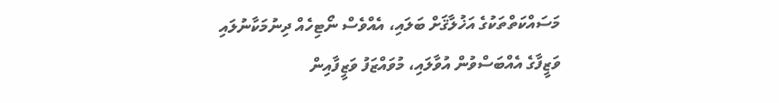މަސައްކަތްތަކުގެ އަޚުލާޤަށް ބަލައި، އެއްވެސް ނޯޓިހެއް ދިނުމަކާނުލައި ވަޒީފާގެ އެއްބަސްވުން އުވާލައި، މުވައްޒަފު ވަޒީފާއިން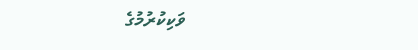ވަކިކުރުމުގެ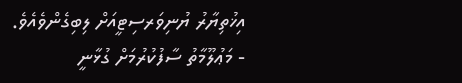އިޚުތިޔާރު ޔުނިވަރސިޓީއަށް ލިބިގެންވެއެވެ.
- މަޢުލޫމާތު ސާފުކުރުމަށް ގުޅާނީ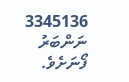3345136 ނަންބަރު ފޯނަށެވެ.